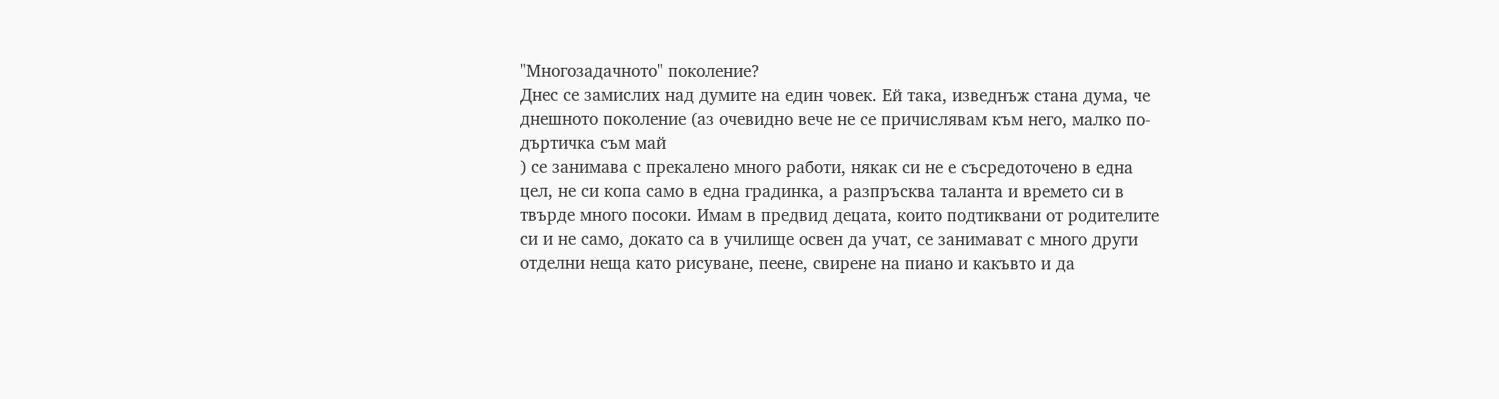"Многозадачното" поколение?
Днес се замислих над думите на един човек. Ей така, изведнъж стана дума, че днешното поколение (аз очевидно вече не се причислявам към него, малко по-дъртичка съм май
) се занимава с прекалено много работи, някак си не е съсредоточено в една цел, не си копа само в една градинка, а разпръсква таланта и времето си в твърде много посоки. Имам в предвид децата, които подтиквани от родителите си и не само, докато са в училище освен да учат, се занимават с много други отделни неща като рисуване, пеене, свирене на пиано и какъвто и да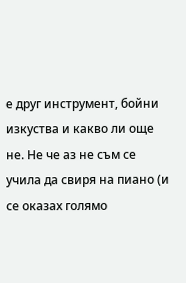е друг инструмент, бойни изкуства и какво ли още не. Не че аз не съм се учила да свиря на пиано (и се оказах голямо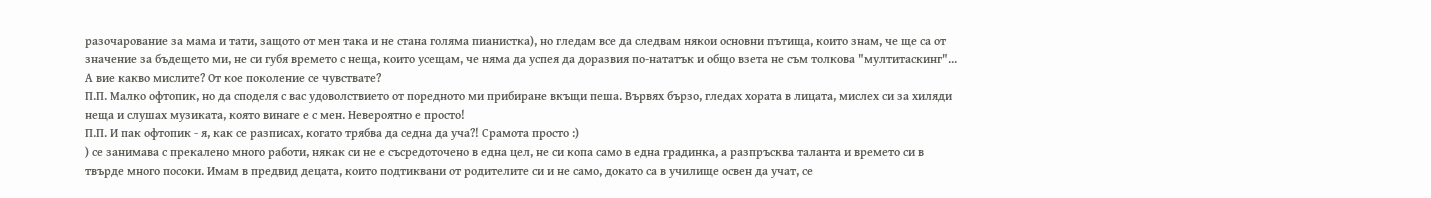разочарование за мама и тати, защото от мен така и не стана голяма пианистка), но гледам все да следвам някои основни пътища, които знам, че ще са от значение за бъдещето ми, не си губя времето с неща, които усещам, че няма да успея да доразвия по-нататък и общо взета не съм толкова "мултитаскинг"...
А вие какво мислите? От кое поколение се чувствате?
П.П. Малко офтопик, но да споделя с вас удоволствието от поредното ми прибиране вкъщи пеша. Вървях бързо, гледах хората в лицата, мислех си за хиляди неща и слушах музиката, която винаге е с мен. Невероятно е просто!
П.П. И пак офтопик - я, как се разписах, когато трябва да седна да уча?! Срамота просто :)
) се занимава с прекалено много работи, някак си не е съсредоточено в една цел, не си копа само в една градинка, а разпръсква таланта и времето си в твърде много посоки. Имам в предвид децата, които подтиквани от родителите си и не само, докато са в училище освен да учат, се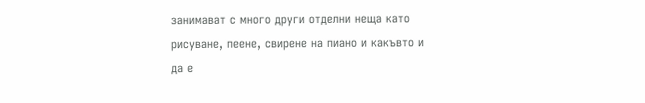занимават с много други отделни неща като рисуване, пеене, свирене на пиано и какъвто и да е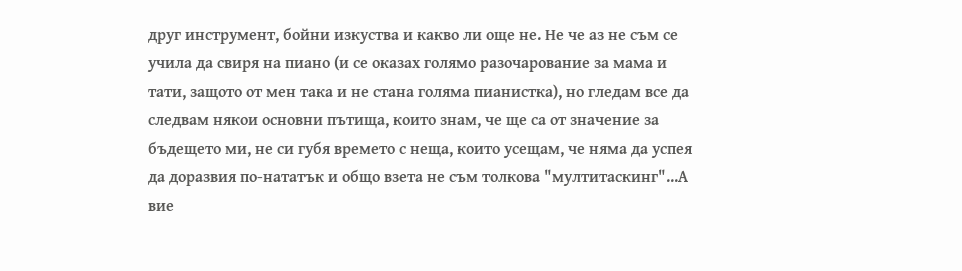друг инструмент, бойни изкуства и какво ли още не. Не че аз не съм се учила да свиря на пиано (и се оказах голямо разочарование за мама и тати, защото от мен така и не стана голяма пианистка), но гледам все да следвам някои основни пътища, които знам, че ще са от значение за бъдещето ми, не си губя времето с неща, които усещам, че няма да успея да доразвия по-нататък и общо взета не съм толкова "мултитаскинг"...А вие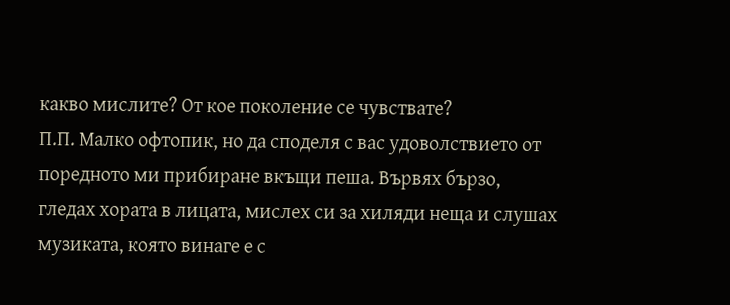какво мислите? От кое поколение се чувствате?
П.П. Малко офтопик, но да споделя с вас удоволствието от поредното ми прибиране вкъщи пеша. Вървях бързо, гледах хората в лицата, мислех си за хиляди неща и слушах музиката, която винаге е с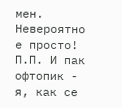мен. Невероятно е просто!
П.П. И пак офтопик - я, как се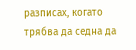разписах, когато трябва да седна да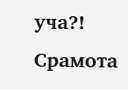уча?! Срамота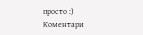просто :)
Коментари